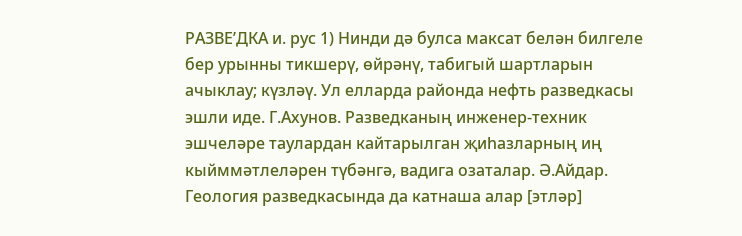РАЗВЕ’ДКА и. рус 1) Нинди дә булса максат белән билгеле бер урынны тикшерү, өйрәнү, табигый шартларын ачыклау; күзләү. Ул елларда районда нефть разведкасы эшли иде. Г.Ахунов. Разведканың инженер-техник эшчеләре таулардан кайтарылган җиһазларның иң кыйммәтлеләрен түбәнгә, вадига озаталар. Ә.Айдар. Геология разведкасында да катнаша алар [этләр]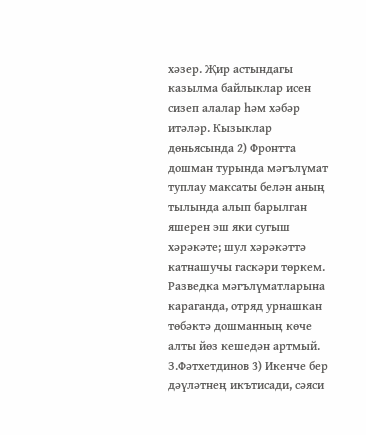хәзер. Җир астындагы казылма байлыклар исен сизеп алалар һәм хәбәр итәләр. Кызыклар дөньясында 2) Фронтта дошман турында мәгълүмат туплау максаты белән аның тылында алып барылган яшерен эш яки сугыш хәрәкәте; шул хәрәкәттә катнашучы гаскәри төркем. Разведка мәгълүматларына караганда, отряд урнашкан төбәктә дошманның көче алты йөз кешедән артмый. З.Фәтхетдинов 3) Икенче бер дәүләтнең икътисади, сәяси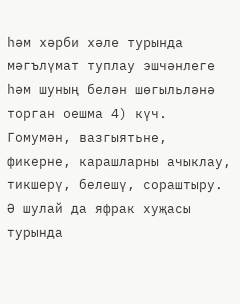һәм хәрби хәле турында мәгълүмат туплау эшчәнлеге һәм шуның белән шөгыльләнә торган оешма 4) күч. Гомумән, вазгыятьне, фикерне, карашларны ачыклау, тикшерү, белешү, сораштыру. Ә шулай да яфрак хуҗасы турында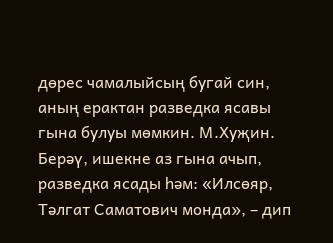дөрес чамалыйсың бугай син, аның ерактан разведка ясавы гына булуы мөмкин. М.Хуҗин. Берәү, ишекне аз гына ачып, разведка ясады һәм: «Илсөяр, Тәлгат Саматович монда», – дип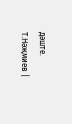дәште. Т.Нәҗмиев |